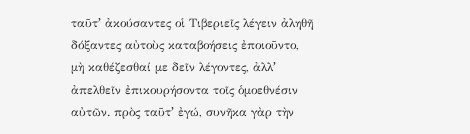ταῦτʼ ἀκούσαντες οἱ Τιβεριεῖς λέγειν ἀληθῆ δόξαντες αὐτοὺς καταβοήσεις ἐποιοῦντο, μὴ καθέζεσθαί με δεῖν λέγοντες, ἀλλʼ ἀπελθεῖν ἐπικουρήσοντα τοῖς ὁμοεθνέσιν αὐτῶν. πρὸς ταῦτʼ ἐγώ, συνῆκα γὰρ τὴν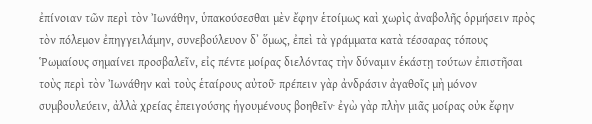ἐπίνοιαν τῶν περὶ τὸν Ἰωνάθην, ὑπακούσεσθαι μὲν ἔφην ἑτοίμως καὶ χωρὶς ἀναβολῆς ὁρμήσειν πρὸς τὸν πόλεμον ἐπηγγειλάμην, συνεβούλευον δʼ ὅμως, ἐπεὶ τὰ γράμματα κατὰ τέσσαρας τόπους Ῥωμαίους σημαίνει προσβαλεῖν, εἰς πέντε μοίρας διελόντας τὴν δύναμιν ἑκάστῃ τούτων ἐπιστῆσαι τοὺς περὶ τὸν Ἰωνάθην καὶ τοὺς ἑταίρους αὐτοῦ· πρέπειν γὰρ ἀνδράσιν ἀγαθοῖς μὴ μόνον συμβουλεύειν, ἀλλὰ χρείας ἐπειγούσης ἡγουμένους βοηθεῖν· ἐγὼ γὰρ πλὴν μιᾶς μοίρας οὐκ ἔφην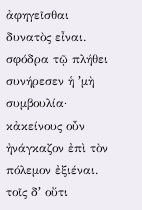ἀφηγεῖσθαι δυνατὸς εἶναι. σφόδρα τῷ πλήθει συνήρεσεν ἡ ʼμὴ συμβουλία· κἀκείνους οὖν ἠνάγκαζον ἐπὶ τὸν πόλεμον ἐξιέναι. τοῖς δʼ οὔτι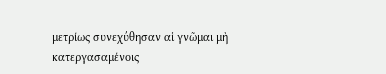μετρίως συνεχύθησαν αἱ γνῶμαι μὴ κατεργασαμένοις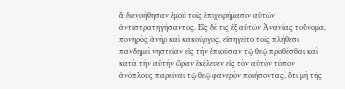ἃ διενοήθησαν ἐμοῦ τοῖς ἐπιχειρήμασιν αὐτῶν ἀντιστρατηγήσαντος. Εἷς δέ τις ἐξ αὐτῶν Ἀνανίας τοὔνομα, πονηρὸς ἀνὴρ καὶ κακοῦργος, εἰσηγεῖτο τοῖς πλήθεσι πανδημεὶ νηστείαν εἰς τὴν ἐπιοῦσαν τῷ θεῷ προθέσθαι καὶ κατὰ τὴν αὐτὴν ὥραν ἐκέλευεν εἰς τὸν αὐτὸν τόπον ἀνόπλους παρεῖναι τῷ θεῷ φανερὸν ποιήσοντας, ὅτι μὴ τῆς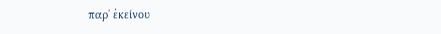παρʼ ἐκείνου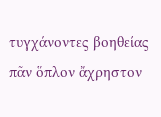τυγχάνοντες βοηθείας πᾶν ὅπλον ἄχρηστον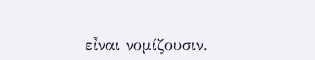εἶναι νομίζουσιν.